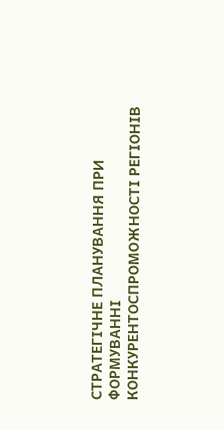СТРАТЕГІЧНЕ ПЛАНУВАННЯ ПРИ ФОРМУВАННІ КОНКУРЕНТОСПРОМОЖНОСТІ РЕГІОНІВ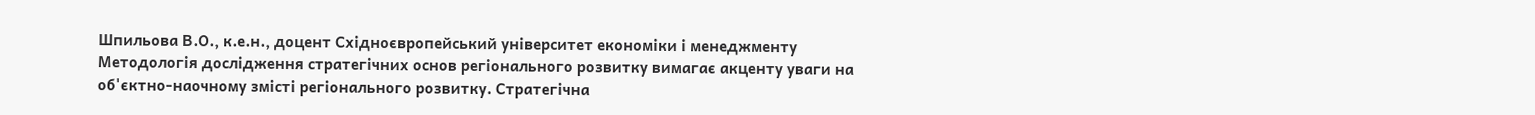Шпильова В.О., к.е.н., доцент Східноєвропейський університет економіки і менеджменту
Методологія дослідження стратегічних основ регіонального розвитку вимагає акценту уваги на об'єктно-наочному змісті регіонального розвитку. Стратегічна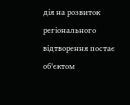дія на розвиток регіонального відтворення постає об'єктом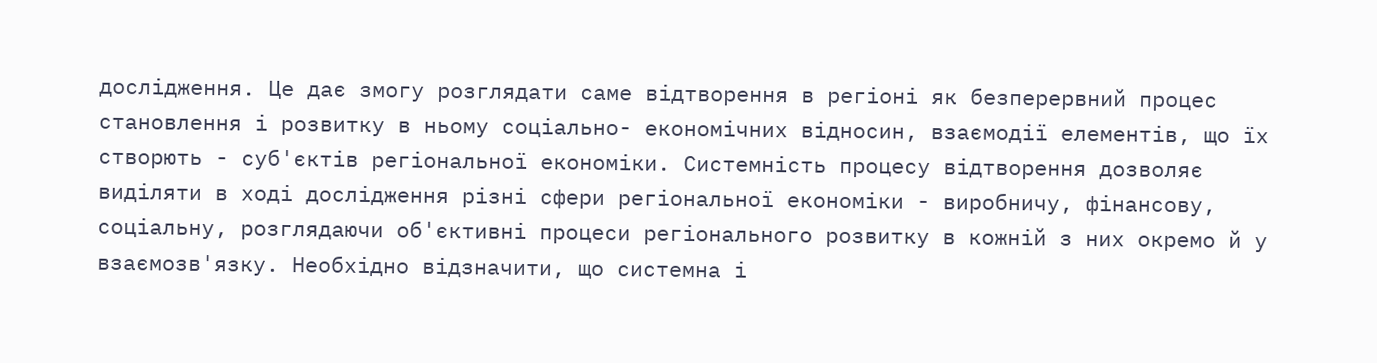дослідження. Це дає змогу розглядати саме відтворення в регіоні як безперервний процес становлення і розвитку в ньому соціально- економічних відносин, взаємодії елементів, що їх створють - суб'єктів регіональної економіки. Системність процесу відтворення дозволяє виділяти в ході дослідження різні сфери регіональної економіки - виробничу, фінансову, соціальну, розглядаючи об'єктивні процеси регіонального розвитку в кожній з них окремо й у взаємозв'язку. Необхідно відзначити, що системна і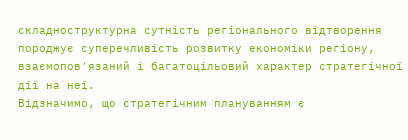складноструктурна сутність регіонального відтворення породжує суперечливість розвитку економіки регіону, взаємопов'язаний і багатоцільовий характер стратегічної дії на неї.
Відзначимо, що стратегічним плануванням є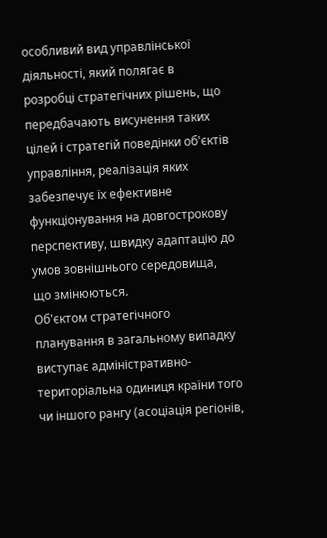особливий вид управлінської діяльності, який полягає в розробці стратегічних рішень, що передбачають висунення таких цілей і стратегій поведінки об'єктів управління, реалізація яких забезпечує їх ефективне функціонування на довгострокову перспективу, швидку адаптацію до умов зовнішнього середовища, що змінюються.
Об'єктом стратегічного планування в загальному випадку виступає адміністративно-територіальна одиниця країни того чи іншого рангу (асоціація регіонів,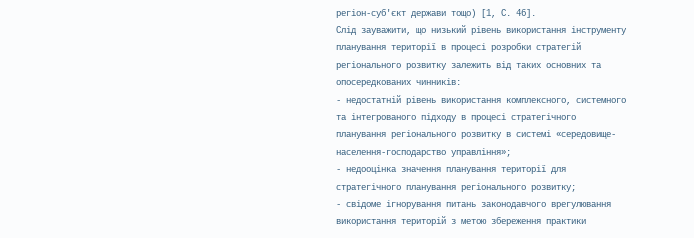регіон-суб'єкт держави тощо) [1, С. 46].
Слід зауважити, що низький рівень використання інструменту планування території в процесі розробки стратегій регіонального розвитку залежить від таких основних та опосередкованих чинників:
- недостатній рівень використання комплексного, системного та інтегрованого підходу в процесі стратегічного планування регіонального розвитку в системі «середовище-населення-господарство управління»;
- недооцінка значення планування території для стратегічного планування регіонального розвитку;
- свідоме ігнорування питань законодавчого врегулювання використання територій з метою збереження практики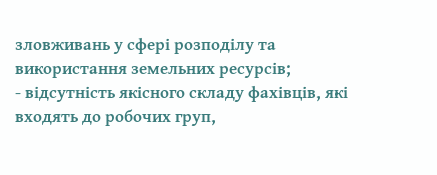зловживань у сфері розподілу та використання земельних ресурсів;
- відсутність якісного складу фахівців, які входять до робочих груп,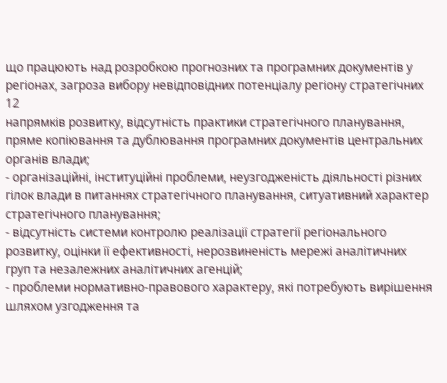що працюють над розробкою прогнозних та програмних документів у регіонах, загроза вибору невідповідних потенціалу регіону стратегічних
12
напрямків розвитку, відсутність практики стратегічного планування, пряме копіювання та дублювання програмних документів центральних органів влади;
- організаційні, інституційні проблеми, неузгодженість діяльності різних гілок влади в питаннях стратегічного планування, ситуативний характер стратегічного планування;
- відсутність системи контролю реалізації стратегії регіонального розвитку, оцінки її ефективності, нерозвиненість мережі аналітичних груп та незалежних аналітичних агенцій;
- проблеми нормативно-правового характеру, які потребують вирішення шляхом узгодження та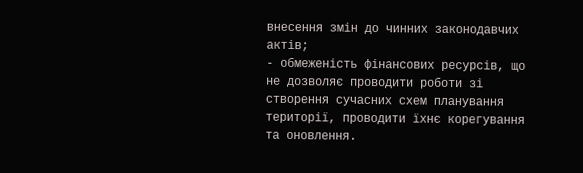внесення змін до чинних законодавчих актів;
- обмеженість фінансових ресурсів, що не дозволяє проводити роботи зі створення сучасних схем планування території, проводити їхнє корегування та оновлення.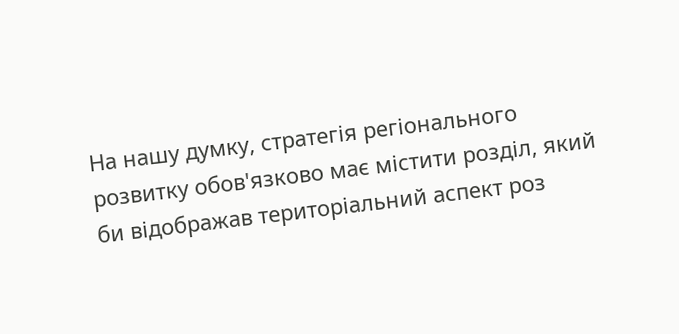На нашу думку, стратегія регіонального розвитку обов'язково має містити розділ, який би відображав територіальний аспект роз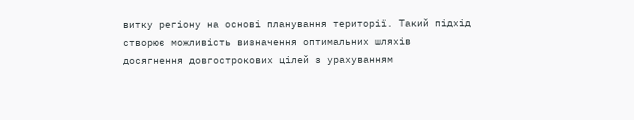витку регіону на основі планування території. Такий підхід створює можливість визначення оптимальних шляхів досягнення довгострокових цілей з урахуванням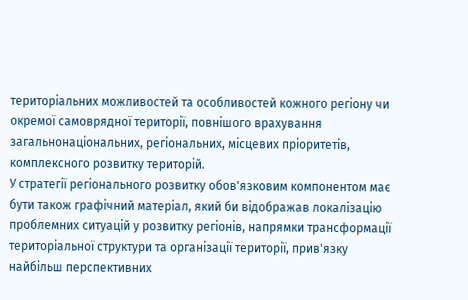територіальних можливостей та особливостей кожного регіону чи окремої самоврядної території, повнішого врахування загальнонаціональних, регіональних, місцевих пріоритетів, комплексного розвитку територій.
У стратегії регіонального розвитку обов'язковим компонентом має бути також графічний матеріал, який би відображав локалізацію проблемних ситуацій у розвитку регіонів, напрямки трансформації територіальної структури та організації території, прив'язку найбільш перспективних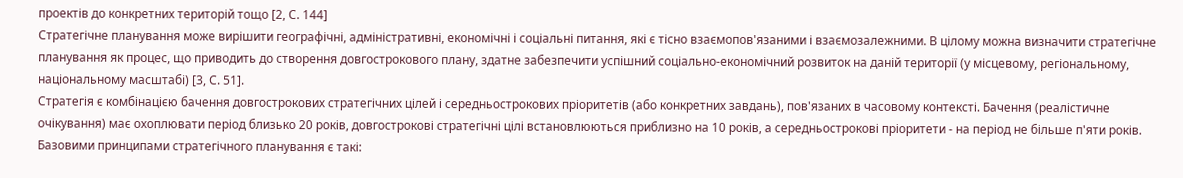проектів до конкретних територій тощо [2, С. 144]
Стратегічне планування може вирішити географічні, адміністративні, економічні і соціальні питання, які є тісно взаємопов'язаними і взаємозалежними. В цілому можна визначити стратегічне планування як процес, що приводить до створення довгострокового плану, здатне забезпечити успішний соціально-економічний розвиток на даній території (у місцевому, регіональному, національному масштабі) [3, С. 51].
Стратегія є комбінацією бачення довгострокових стратегічних цілей і середньострокових пріоритетів (або конкретних завдань), пов'язаних в часовому контексті. Бачення (реалістичне очікування) має охоплювати період близько 20 років, довгострокові стратегічні цілі встановлюються приблизно на 10 років, а середньострокові пріоритети - на період не більше п'яти років.
Базовими принципами стратегічного планування є такі: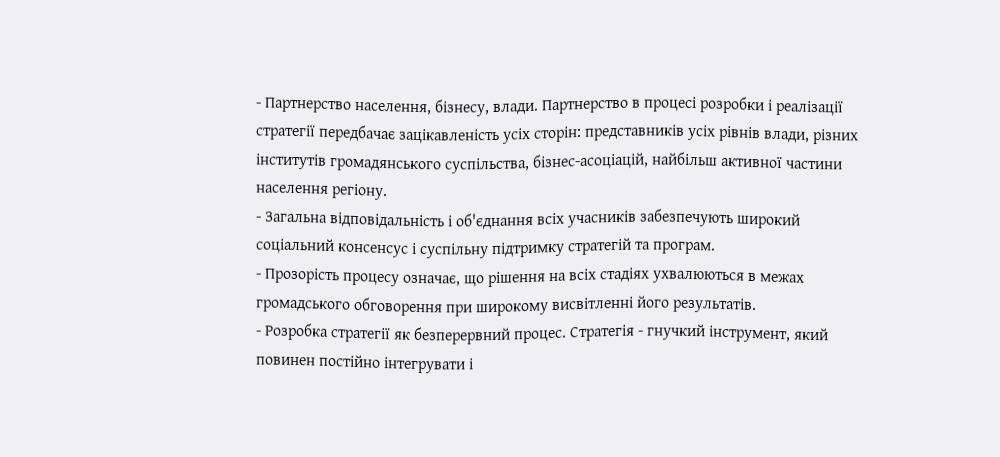- Партнерство населення, бізнесу, влади. Партнерство в процесі розробки і реалізації стратегії передбачає зацікавленість усіх сторін: представників усіх рівнів влади, різних інститутів громадянського суспільства, бізнес-асоціацій, найбільш активної частини населення регіону.
- Загальна відповідальність і об'єднання всіх учасників забезпечують широкий соціальний консенсус і суспільну підтримку стратегій та програм.
- Прозорість процесу означає, що рішення на всіх стадіях ухвалюються в межах громадського обговорення при широкому висвітленні його результатів.
- Розробка стратегії як безперервний процес. Стратегія - гнучкий інструмент, який повинен постійно інтегрувати і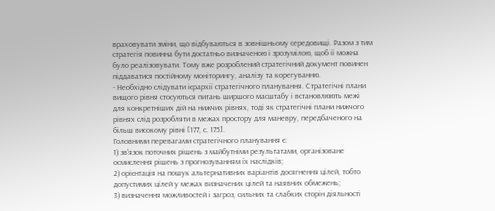враховувати зміни, що відбуваються в зовнішньому середовищі. Разом з тим стратегія повинна бути достатньо визначеною і зрозумілою, щоб її можна було реалізовувати. Тому вже розроблений стратегічний документ повинен піддаватися постійному моніторингу, аналізу та корегуванню.
- Необхідно слідувати ієрархії стратегічного планування. Стратегічні плани вищого рівня стосуються питань ширшого масштабу і встановлюють межі для конкретніших дій на нижчих рівнях, тоді як стратегічні плани нижчого рівнях слід розробляти в межах простору для маневру, передбаченого на більш високому рівні [177, с. 175].
Головними перевагами стратегічного планування є:
1) зв'язок поточних рішень з майбутніми результатами, організоване осмислення рішень з прогнозуванням їх наслідків;
2) орієнтація на пошук альтернативних варіантів досягнення цілей, тобто допустимих цілей у межах визначених цілей та наявних обмежень;
3) визначення можливостей і загроз, сильних та слабких сторін діяльності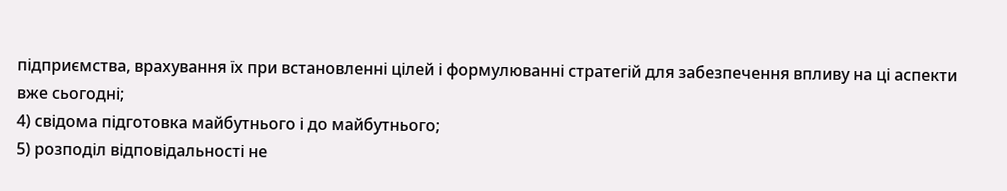підприємства, врахування їх при встановленні цілей і формулюванні стратегій для забезпечення впливу на ці аспекти вже сьогодні;
4) свідома підготовка майбутнього і до майбутнього;
5) розподіл відповідальності не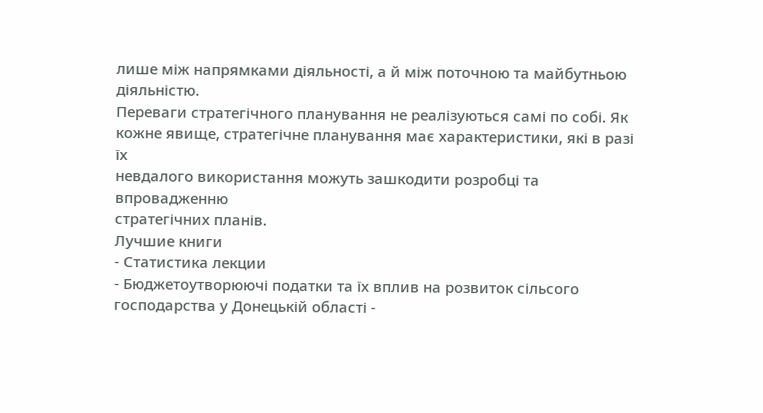лише між напрямками діяльності, а й між поточною та майбутньою діяльністю.
Переваги стратегічного планування не реалізуються самі по собі. Як
кожне явище, стратегічне планування має характеристики, які в разі їх
невдалого використання можуть зашкодити розробці та впровадженню
стратегічних планів.
Лучшие книги
- Статистика лекции
- Бюджетоутворюючі податки та їх вплив на розвиток сільсого господарства у Донецькій області -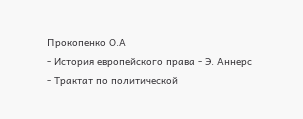Прокопенко О.А
- История европейского права - Э. Аннерс
- Трактат по политической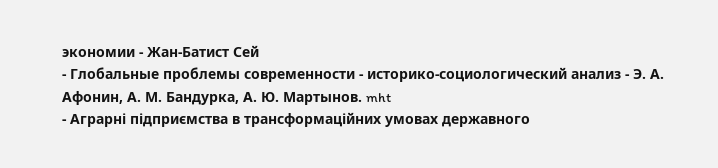экономии - Жан-Батист Сей
- Глобальные проблемы современности - историко-социологический анализ - Э. А. Афонин, А. М. Бандурка, А. Ю. Мартынов. mht
- Аграрні підприємства в трансформаційних умовах державного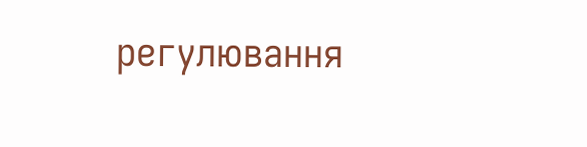регулювання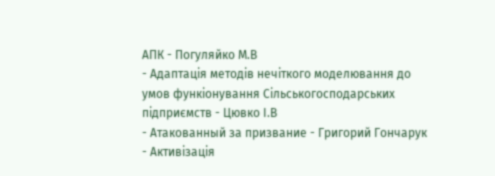АПК - Погуляйко М.В
- Адаптація методів нечіткого моделювання до умов функіонування Сільськогосподарських підприємств - Цювко І.В
- Атакованный за призвание - Григорий Гончарук
- Активізація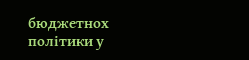бюджетнох політики у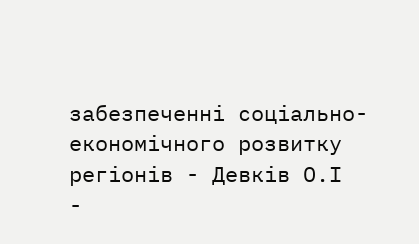забезпеченні соціально-економічного розвитку регіонів - Девків О.І
-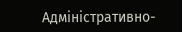Адміністративно-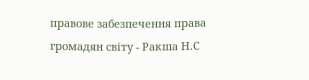правове забезпечення права громадян світу - Ракша Н.С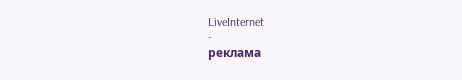LiveInternet
-
реклама